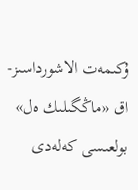ۇكىمەت الاشورداسىز-اق «ماڭگىلىك ەل» بولعىسى كەلەدى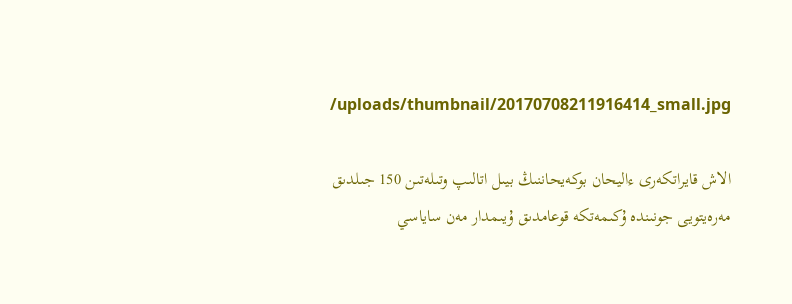/uploads/thumbnail/20170708211916414_small.jpg

الاش قايراتكەرى ءاليحان بوكەيحاننىڭ بيىل اتالىپ وتىلەتىن 150 جىلدىق مەرەيتويى جونىندە ۇكىمەتكە قوعامدىق ۇيىمدار مەن ساياسي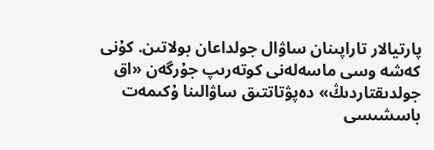پارتيالار تاراپىنان ساۋال جولداعان بولاتىن. كۇنى كەشە وسى ماسەلەنى كوتەرىپ جۇرگەن «اق جولدىقتاردىڭ» دەپۋتاتتىق ساۋالىنا ۇكىمەت باسشىسى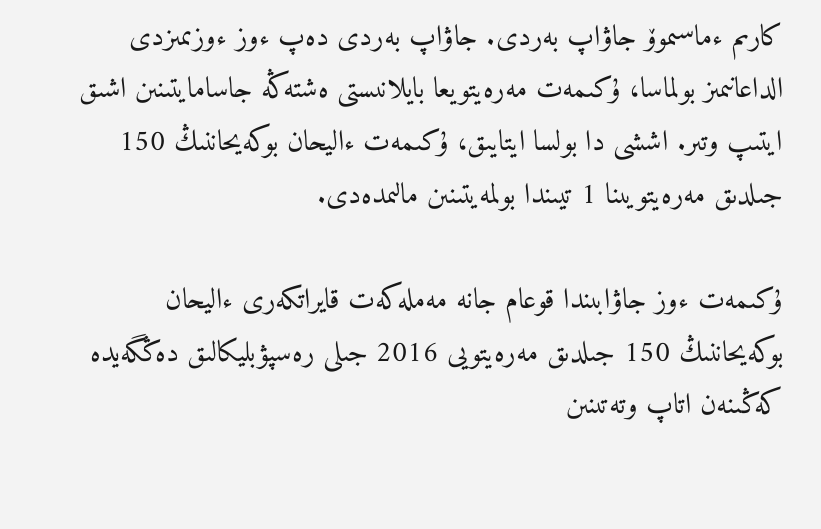كارىم ءماسىموۆ جاۋاپ بەردى. جاۋاپ بەردى دەپ ءوز ءوزىمىزدى الداعانىمىز بولماسا، ۇكىمەت مەرەيتويعا بايلانىستى ەشتەڭە جاسامايتىنىن اشىق ايتىپ وتىر. اششى دا بولسا ايتايىق، ۇكىمەت ءاليحان بوكەيحاننىڭ 150 جىلدىق مەرەيتويىنا 1 تيىندا بولمەيتىنىن مالىمدەدى.

ۇكىمەت ءوز جاۋابىندا قوعام جانە مەملەكەت قايراتكەرى ءاليحان بوكەيحاننىڭ 150 جىلدىق مەرەيتويى 2016 جىلى رەسپۋبليكالىق دەڭگەيدە كەڭىنەن اتاپ وتەتىنىن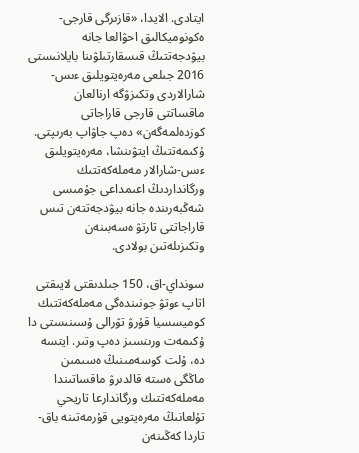ايتادى. الايدا، «قازىرگى قارجى-ەكونوميكالىق احۋالعا جانە بيۋدجەتتىڭ قىسقارتىلۋىنا بايلانىستى 2016 جىلعى مەرەيتويلىق ءىس-شارالاردى وتكىزۋگە ارنالعان ماقساتتى قارجى قاراجاتى كوزدەلمەگەن» دەپ جاۋاپ بەرىپتى. ۇكىمەتتىڭ ايتۋىنشا، مەرەيتويلىق ءىس-شارالار مەملەكەتتىك ورگانداردىڭ اعىمداعى جۇمىسى شەڭبەرىندە جانە بيۋدجەتتەن تىس قاراجاتتى تارتۋ ەسەبىنەن وتكىزىلەتىن بولادى.

سونداي-اق، 150 جىلدىقتى لايىقتى اتاپ ءوتۋ جونىندەگى مەملەكەتتىك كوميسسيا قۇرۋ تۋرالى ۇسىنىستى دا ۇكىمەت ورىنسىز دەپ وتىر. ايتسە دە، ۇلت كوسەمىنىڭ ەسىمىن ماڭگى ەستە قالدىرۋ ماقساتىندا مەملەكەتتىك ورگاندارعا تاريحي تۇلعانىڭ مەرەيتويى قۇرمەتىنە باق-تاردا كەڭىنەن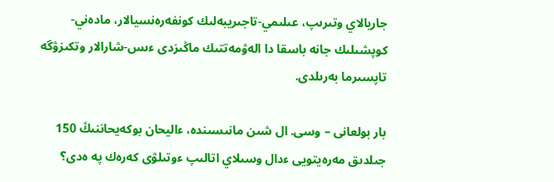جاريالاي وتىرىپ، عىلىمي-تاجىريبەلىك كونفەرەنسيالار، مادەني-كوپشىلىك جانە باسقا دا الەۋمەتتىك ماڭىزدى ءىس-شارالار وتكىزۋگە تاپسىرما بەرىلدى.

بار بولعانى – وسى. ال شىن مانىسىندە، ءاليحان بوكەيحاننىڭ 150 جىلدىق مەرەيتويى ءدال وسىلاي اتالىپ ءوتىلۋى كەرەك پە ەدى؟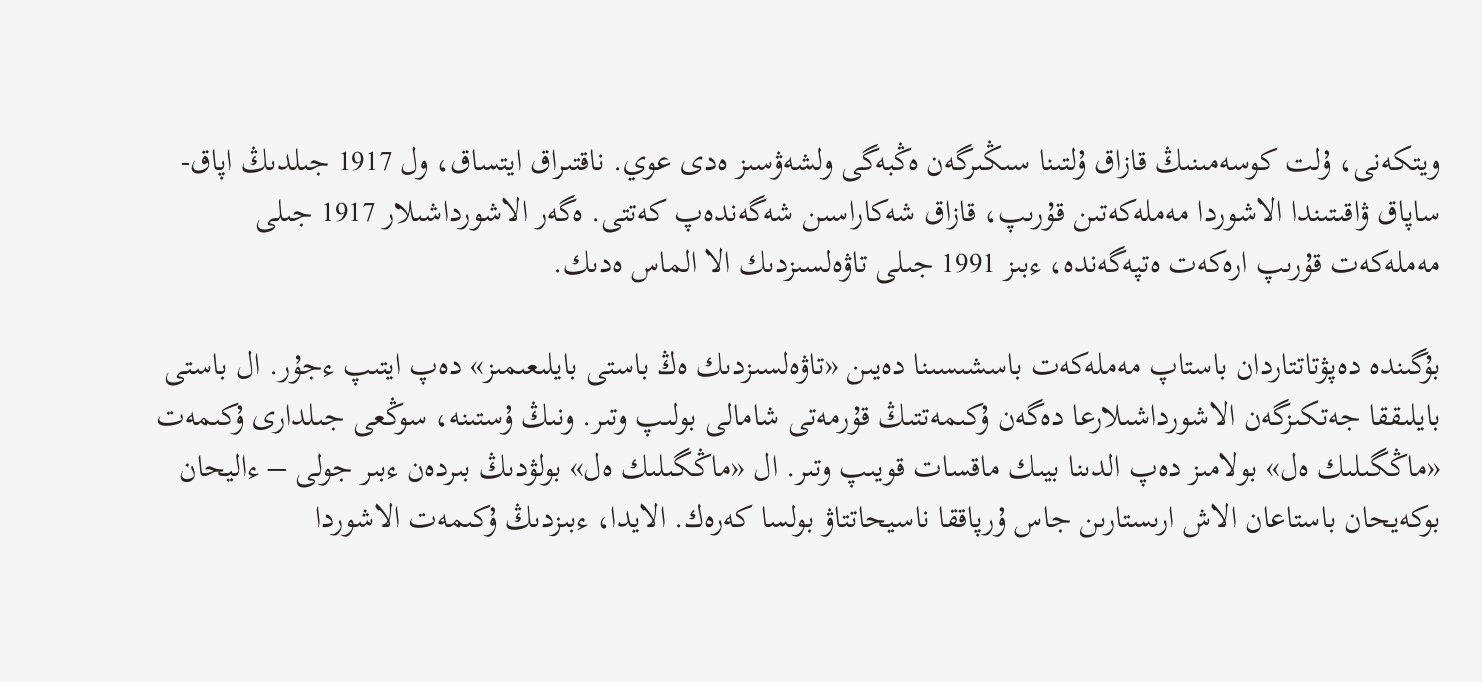ويتكەنى، ۇلت كوسەمىنىڭ قازاق ۇلتىنا سىڭىرگەن ەڭبەگى ولشەۋسىز ەدى عوي. ناقتىراق ايتساق، ول 1917 جىلدىڭ اپاق-ساپاق ۋاقىتىندا الاشوردا مەملەكەتىن قۇرىپ، قازاق شەكاراسىن شەگەندەپ كەتتى. ەگەر الاشورداشىلار 1917 جىلى مەملەكەت قۇرىپ ارەكەت ەتپەگەندە، ءبىز 1991 جىلى تاۋەلسىزدىك الا الماس ەدىك.

بۇگىندە دەپۋتاتتاردان باستاپ مەملەكەت باسشىسىنا دەيىن «تاۋەلسىزدىك ەڭ باستى بايلىعىمىز» دەپ ايتىپ ءجۇر. ال باستى بايلىققا جەتكىزگەن الاشورداشىلارعا دەگەن ۇكىمەتتىڭ قۇرمەتى شامالى بولىپ وتىر. ونىڭ ۇستىنە، سوڭعى جىلدارى ۇكىمەت «ماڭگىلىك ەل» بولامىز دەپ الدىنا بيىك ماقسات قويىپ وتىر. ال «ماڭگىلىك ەل» بولۋدىڭ بىردەن ءبىر جولى – ءاليحان بوكەيحان باستاعان الاش ارىستارىن جاس ۇرپاققا ناسيحاتتاۋ بولسا كەرەك. الايدا، ءبىزدىڭ ۇكىمەت الاشوردا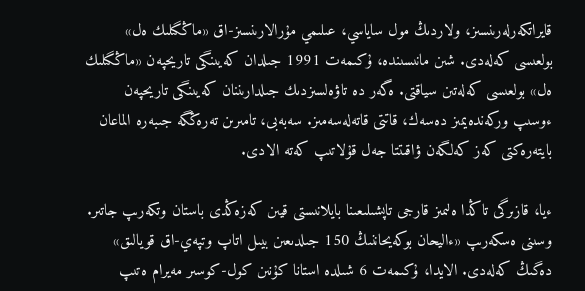قايراتكەرلەرىنسىز، ولاردىڭ مول ساياسي، عىلىمي مۇرالارىنسىز-اق «ماڭگىلىك ەل» بولعىسى كەلەدى. شىن مانىسىندە، ۇكىمەت 1991 جىلدان كەيىنگى تاريحپەن «ماڭگىلىك ەل» بولعىسى كەلەتىن سياقتى. ەگەر دە تاۋەلسىزدىك جىلدارىننان كەيىنگى تاريحپەن ءوسىپ وركەندەيمىز دەسەك، قاتتى قاتەلەسەمىز. سەبەبى، تامىرىن تەرەڭگە جىبەرە الماعان بايتەرەكتى كەز كەلگەن ۋاقىتتا جەل قۇلاتىپ كەتە الادى.

ءيا، قازىرگى تاڭدا ەلىمىز قارجى تاپشىلىعىنا بايلانىستى قيىن كەزەڭدى باستان وتكەرىپ جاتىر. وسىنى ەسكەرىپ «ءاليحان بوكەيحاننىڭ 150 جىلدىعىن بيىل اتاپ وتپەي-اق قويالىق» دەگىڭ كەلەدى. الايدا، ۇكىمەت 6 شىلدە استانا كۇنىن كول-كوسىر مەيرام ەتىپ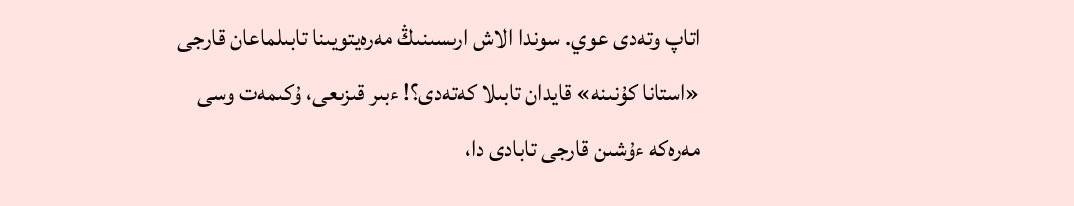اتاپ وتەدى عوي. سوندا الاش ارىسىنىڭ مەرەيتويىنا تابىلماعان قارجى «استانا كۇنىنە» قايدان تابىلا كەتەدى؟! ءبىر قىزىعى، ۇكىمەت وسى مەرەكە ءۇشىن قارجى تابادى دا،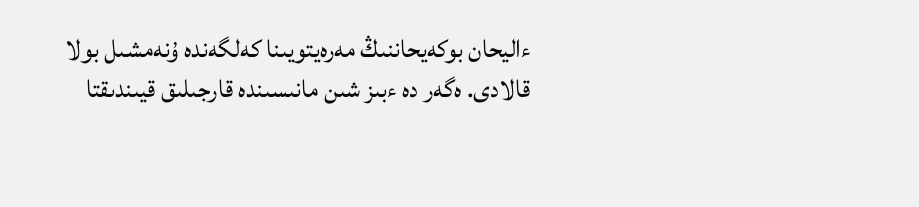ءاليحان بوكەيحاننىڭ مەرەيتويىنا كەلگەندە ۇنەمشىل بولا قالادى. ەگەر دە ءبىز شىن مانىسىندە قارجىلىق قيىندىقتا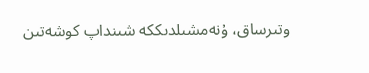وتىرساق، ۇنەمشىلدىككە شىنداپ كوشەتىن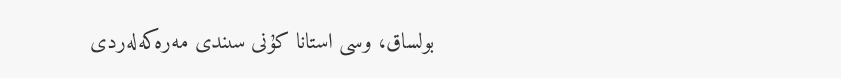بولساق، وسى استانا كۇنى سىندى مەرەكەلەردى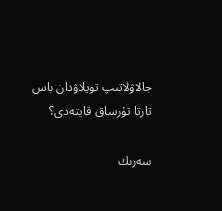جالاۋلاتىپ تويلاۋدان باس تارتا تۇرساق قايتەدى؟

سەرىك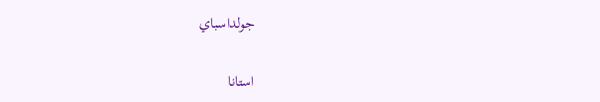جولداسباي

استانا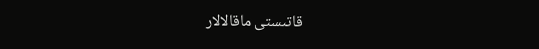قاتىستى ماقالالار